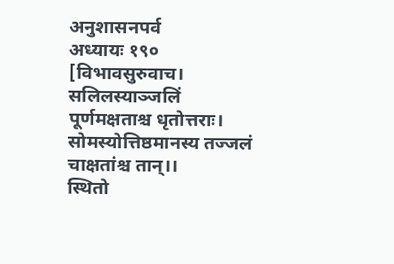अनुशासनपर्व
अध्यायः १९०
[विभावसुरुवाच।
सलिलस्याञ्जलिं पूर्णमक्षताश्च धृतोत्तराः।
सोमस्योत्तिष्ठमानस्य तज्जलं चाक्षतांश्च तान्।।
स्थितो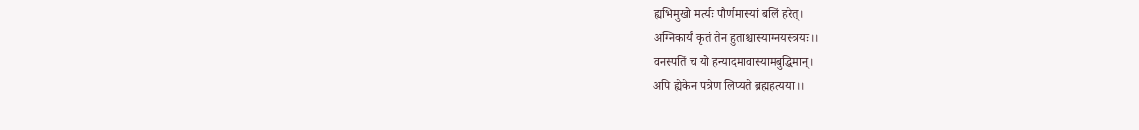ह्यभिमुखो मर्त्यः पौर्णमास्यां बलिं हरेत्।
अग्निकार्यं कृतं तेन हुताश्चास्याग्नयस्त्रयः।।
वनस्पतिं च यो हन्यादमावास्यामबुद्धिमान्।
अपि ह्येकेन पत्रेण लिप्यते ब्रह्महत्यया।।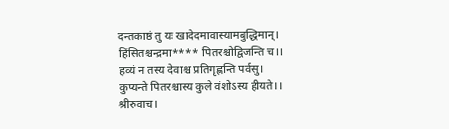दन्तकाष्ठं तु यः खादेदमावास्यामबुद्धिमान्।
हिंसितश्चन्द्रमा**** पितरश्चोद्विजन्ति च।।
हव्यं न तस्य देवाश्च प्रतिगृह्णन्ति पर्वसु।
कुप्यन्ते पितरश्चास्य कुले वंशोऽस्य हीयते।।
श्रीरुवाच।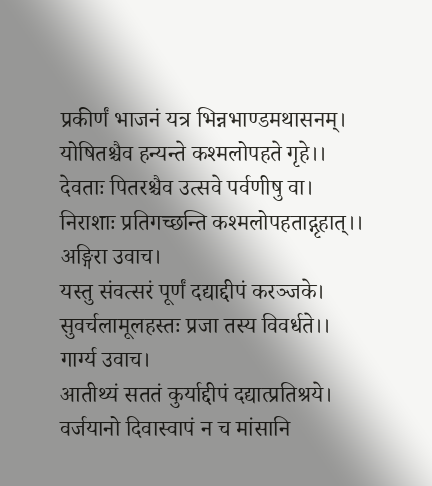प्रकीर्णं भाजनं यत्र भिन्नभाण्डमथासनम्।
योषितश्चैव हन्यन्ते कश्मलोपहते गृहे।।
देवताः पितरश्चैव उत्सवे पर्वणीषु वा।
निराशाः प्रतिगच्छन्ति कश्मलोपहताद्गृहात्।।
अङ्गिरा उवाच।
यस्तु संवत्सरं पूर्णं दद्याद्दीपं करञ्जके।
सुवर्चलामूलहस्तः प्रजा तस्य विवर्धते।।
गार्ग्य उवाच।
आतीथ्यं सततं कुर्याद्दीपं दद्यात्प्रतिश्रये।
वर्जयानो दिवास्वापं न च मांसानि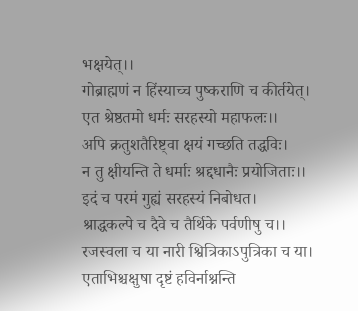भक्षयेत्।।
गोब्राह्मणं न हिंस्याच्च पुष्कराणि च कीर्तयेत्।
एत श्रेष्ठतमो धर्मः सरहस्यो महाफलः।।
अपि क्रतुशतैरिष्ट्वा क्षयं गच्छति तद्धविः।
न तु क्षीयन्ति ते धर्माः श्रद्दधानैः प्रयोजिताः।।
इदं च परमं गुह्यं सरहस्यं निबोधत।
श्राद्धकल्पे च दैवे च तैर्थिके पर्वणीषु च।।
रजस्वला च या नारी श्वित्रिकाऽपुत्रिका च या।
एताभिश्चक्षुषा दृष्टं हविर्नाश्नन्ति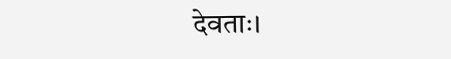देवताः।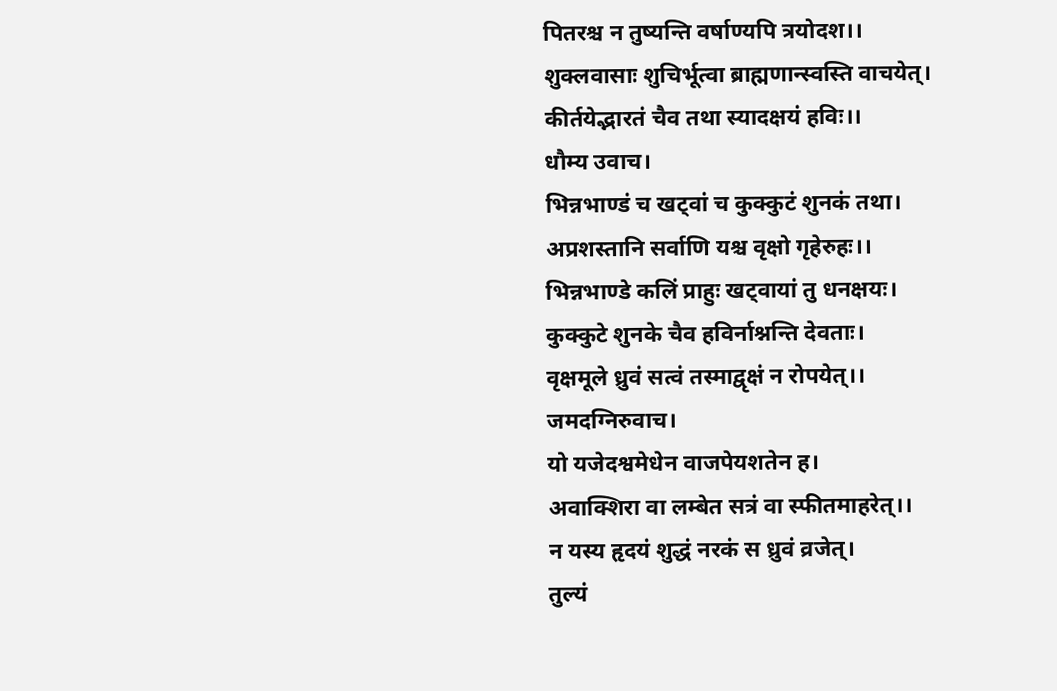पितरश्च न तुष्यन्ति वर्षाण्यपि त्रयोदश।।
शुक्लवासाः शुचिर्भूत्वा ब्राह्मणान्स्वस्ति वाचयेत्।
कीर्तयेद्भारतं चैव तथा स्यादक्षयं हविः।।
धौम्य उवाच।
भिन्नभाण्डं च खट्वां च कुक्कुटं शुनकं तथा।
अप्रशस्तानि सर्वाणि यश्च वृक्षो गृहेरुहः।।
भिन्नभाण्डे कलिं प्राहुः खट्वायां तु धनक्षयः।
कुक्कुटे शुनके चैव हविर्नाश्नन्ति देवताः।
वृक्षमूले ध्रुवं सत्वं तस्माद्वृक्षं न रोपयेत्।।
जमदग्निरुवाच।
यो यजेदश्वमेधेन वाजपेयशतेन ह।
अवाक्शिरा वा लम्बेत सत्रं वा स्फीतमाहरेत्।।
न यस्य हृदयं शुद्धं नरकं स ध्रुवं व्रजेत्।
तुल्यं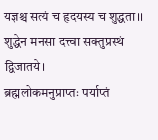यज्ञश्च सत्यं च हृदयस्य च शुद्धता।।
शुद्धेन मनसा दत्त्वा सक्तुप्रस्थं द्विजातये।
ब्रह्मलोकमनुप्राप्तः पर्याप्तं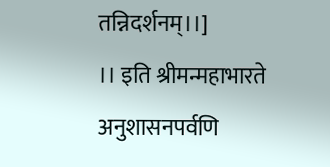तन्निदर्शनम्।।]
।। इति श्रीमन्महाभारते अनुशासनपर्वणि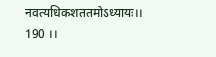नवत्यधिकशततमोऽध्यायः।। 190 ।।